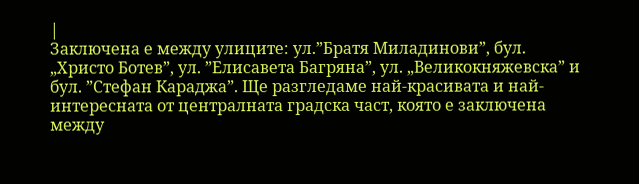|
Заключена е между улиците: ул.”Братя Миладинови”, бул. „Христо Ботев”, ул. ”Елисавета Багряна”, ул. „Великокняжевска” и бул. ”Стефан Караджа”. Ще разгледаме най-красивата и най-интересната от централната градска част, която е заключена между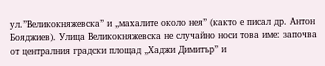ул.”Великокняжевска” и „махалите около нея” (както е писал др. Антон Бояджиев). Улица Великокняжевска не случайно носи това име: започва от централния градски площад „Хаджи Димитър” и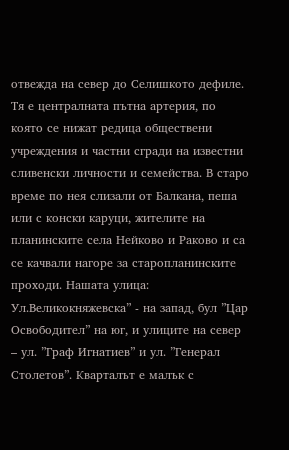отвежда на север до Селишкото дефиле. Тя е централната пътна артерия, по която се нижат редица обществени учреждения и частни сгради на известни сливенски личности и семейства. В старо време по нея слизали от Балкана, пеша или с конски каруци, жителите на планинските села Нейково и Раково и са се качвали нагоре за старопланинските проходи. Нашата улица: Ул.Великокняжевска” - на запад, бул ”Цар Освободител” на юг, и улиците на север – ул. ”Граф Игнатиев” и ул. ”Генерал Столетов”. Кварталът е малък с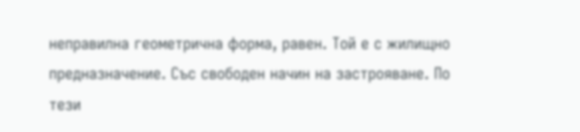неправилна геометрична форма, равен. Той е с жилищно предназначение. Със свободен начин на застрояване. По тези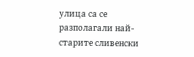улица са се разполагали най-старите сливенски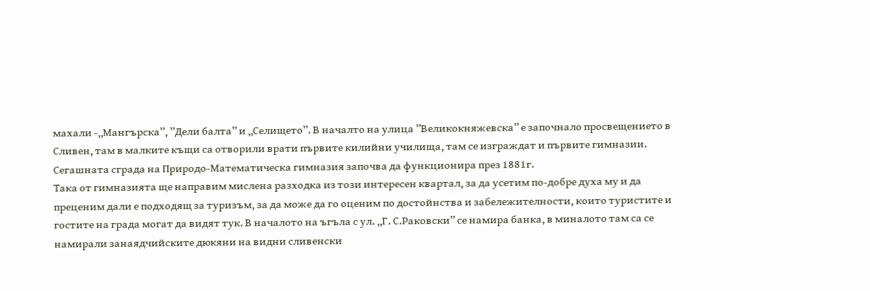махали -„Мангърска”, ”Дели балта” и „Селището”. В началто на улица ”Великокняжевска” е започнало просвещението в Сливен, там в малките къщи са отворили врати първите килийни училища, там се изграждат и първите гимназии. Сегашната сграда на Природо-Математическа гимназия започва да функционира през 1881г.
Така от гимназията ще направим мислена разходка из този интересен квартал, за да усетим по-добре духа му и да преценим дали е подходящ за туризъм, за да може да го оценим по достойнства и забележителности, които туристите и гостите на града могат да видят тук. В началото на ъгъла с ул. „Г. С.Раковски” се намира банка, в миналото там са се намирали занаядчийските дюкяни на видни сливенски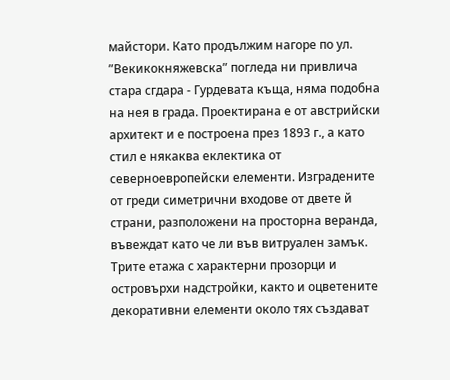майстори. Като продължим нагоре по ул. ”Векикокняжевска” погледа ни привлича стара сгдара - Гурдевата къща, няма подобна на нея в града. Проектирана е от австрийски архитект и е построена през 1893 г., а като стил е някаква еклектика от северноевропейски елементи. Изградените от греди симетрични входове от двете й страни, разположени на просторна веранда, въвеждат като че ли във витруален замък. Трите етажа с характерни прозорци и островърхи надстройки, както и оцветените декоративни елементи около тях създават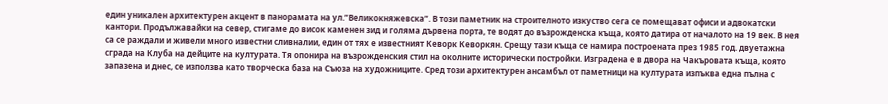един уникален архитектурен акцент в панорамата на ул.”Великокняжевска”. В този паметник на строителното изкуство сега се помещават офиси и адвокатски кантори. Продължавайки на север, стигаме до висок каменен зид и голяма дървена порта, те водят до възрожденска къща, която датира от началото на 19 век. В нея са се раждали и живели много известни сливналии, един от тях е известният Кеворк Кеворкян. Срещу тази къща се намира построената през 1985 год. двуетажна сграда на Клуба на дейците на културата. Тя опонира на възрожденския стил на околните исторически постройки. Изградена е в двора на Чакъровата къща, която запазена и днес, се използва като творческа база на Съюза на художниците. Сред този архитектурен ансамбъл от паметници на културата изпъква една пълна с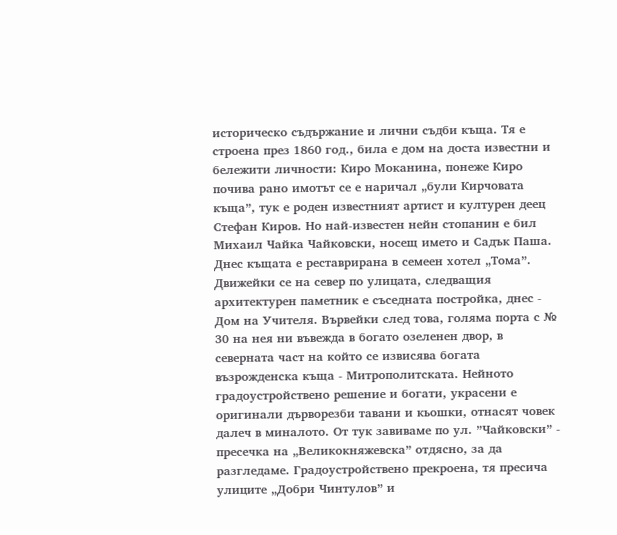историческо съдържание и лични съдби къща. Тя е строена през 1860 год., била е дом на доста известни и бележити личности: Киро Моканина, понеже Киро почива рано имотът се е наричал „були Кирчовата къща”, тук е роден известният артист и културен деец Стефан Киров. Но най-известен нейн стопанин е бил Михаил Чайка Чайковски, носещ името и Садък Паша. Днес къщата е реставрирана в семеен хотел „Тома”. Движейки се на север по улицата, следващия архитектурен паметник е съседната постройка, днес - Дом на Учителя. Вървейки след това, голяма порта с № 30 на нея ни въвежда в богато озеленен двор, в северната част на който се извисява богата възрожденска къща - Митрополитската. Нейното градоустройствено решение и богати, украсени е оригинали дърворезби тавани и кьошки, отнасят човек далеч в миналото. От тук завиваме по ул. ”Чайковски” - пресечка на „Великокняжевска” отдясно, за да разгледаме. Градоустройствено прекроена, тя пресича улиците „Добри Чинтулов” и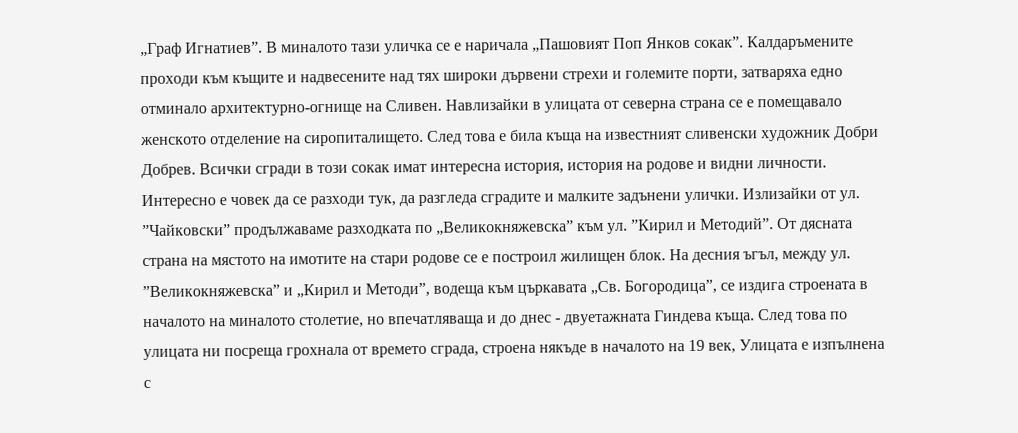„Граф Игнатиев”. В миналото тази уличка се е наричала „Пашовият Поп Янков сокак”. Калдаръмените проходи към къщите и надвесените над тях широки дървени стрехи и големите порти, затваряха едно отминало архитектурно-огнище на Сливен. Навлизайки в улицата от северна страна се е помещавало женското отделение на сиропиталището. След това е била къща на известният сливенски художник Добри Добрев. Всички сгради в този сокак имат интересна история, история на родове и видни личности. Интересно е човек да се разходи тук, да разгледа сградите и малките задънени улички. Излизайки от ул. ”Чайковски” продължаваме разходката по „Великокняжевска” към ул. ”Кирил и Методий”. От дясната страна на мястото на имотите на стари родове се е построил жилищен блок. На десния ъгъл, между ул. ”Великокняжевска” и „Кирил и Методи”, водеща към църкавата „Св. Богородица”, се издига строената в началото на миналото столетие, но впечатляваща и до днес - двуетажната Гиндева къща. След това по улицата ни посреща грохнала от времето сграда, строена някъде в началото на 19 век, Улицата е изпълнена с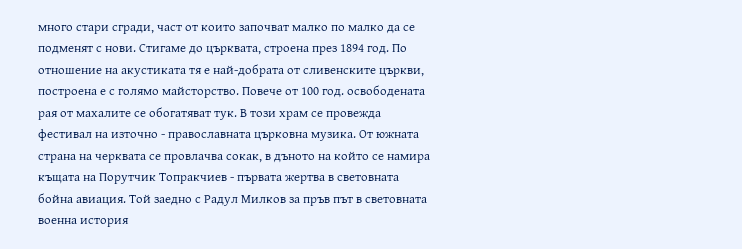много стари сгради, част от които започват малко по малко да се подменят с нови. Стигаме до църквата, строена през 1894 год. По отношение на акустиката тя е най-добрата от сливенските църкви, построена е с голямо майсторство. Повече от 100 год. освободената рая от махалите се обогатяват тук. В този храм се провежда фестивал на източно - православната църковна музика. От южната страна на черквата се провлачва сокак, в дъното на който се намира къщата на Порутчик Топракчиев - първата жертва в световната бойна авиация. Той заедно с Радул Милков за пръв път в световната военна история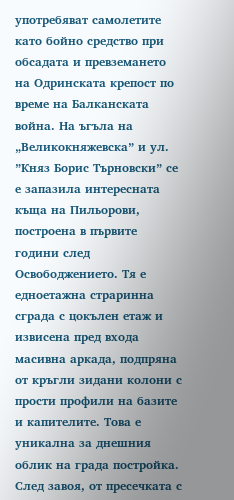употребяват самолетите като бойно средство при обсадата и превземането на Одринската крепост по време на Балканската война. На ъгъла на „Великокняжевска” и ул. ”Княз Борис Търновски” се е запазила интересната къща на Пильорови, построена в първите години след Освободжението. Тя е едноетажна страринна сграда с цокълен етаж и извисена пред входа масивна аркада, подпряна от кръгли зидани колони с прости профили на базите и капителите. Това е уникална за днешния облик на града постройка. След завоя, от пресечката с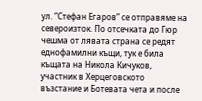ул. ”Стефан Егаров” се отправяме на североизток. По отсечката до Гюр чешма от лявата страна се редят еднофамилни къщи, тук е била къщата на Никола Кичуков, участник в Херцеговското възстание и Ботевата чета и после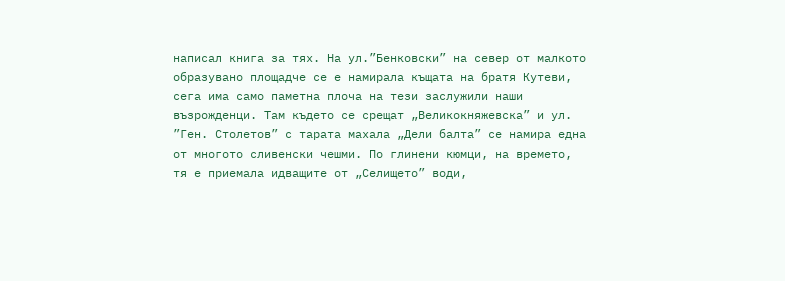написал книга за тях. На ул.”Бенковски” на север от малкото образувано площадче се е намирала къщата на братя Кутеви, сега има само паметна плоча на тези заслужили наши възрожденци. Там където се срещат „Великокняжевска” и ул. ”Ген. Столетов” с тарата махала „Дели балта” се намира една от многото сливенски чешми. По глинени кюмци, на времето, тя е приемала идващите от „Селището” води,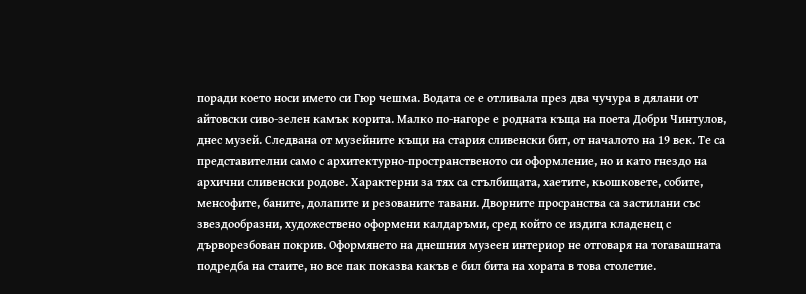поради което носи името си Гюр чешма. Водата се е отливала през два чучура в дялани от айтовски сиво-зелен камък корита. Малко по-нагоре е родната къща на поета Добри Чинтулов, днес музей. Следвана от музейните къщи на стария сливенски бит, от началото на 19 век. Те са представителни само с архитектурно-пространственото си оформление, но и като гнездо на архични сливенски родове. Характерни за тях са стълбищата, хаетите, кьошковете, собите, менсофите, баните, долапите и резованите тавани. Дворните просранства са застилани със звездообразни, художествено оформени калдаръми, сред който се издига кладенец с дърворезбован покрив. Оформянето на днешния музеен интериор не отговаря на тогавашната подредба на стаите, но все пак показва какъв е бил бита на хората в това столетие.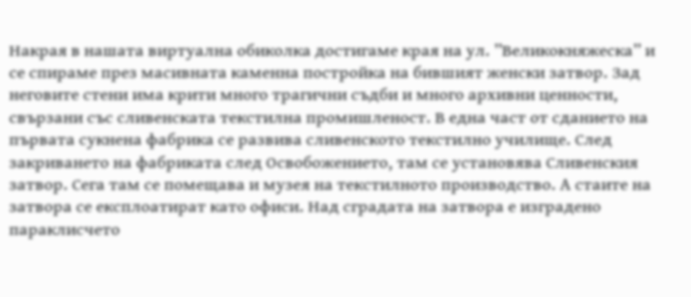Накрая в нашата виртуална обиколка достигаме края на ул. ”Великокняжеска” и се спираме през масивната каменна постройка на бившият женски затвор. Зад неговите стени има крити много трагични съдби и много архивни ценности, свързани със сливенската текстилна промишленост. В една част от сданието на първата сукнена фабрика се развива сливенското текстилно училище. След закриването на фабриката след Освобожението, там се установява Сливенския затвор. Сега там се помещава и музея на текстилното производство. А стаите на затвора се експлоатират като офиси. Над сградата на затвора е изградено параклисчето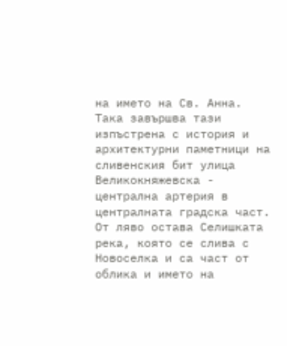на името на Св. Анна. Така завършва тази изпъстрена с история и архитектурни паметници на сливенския бит улица Великокняжевска - централна артерия в централната градска част. От ляво остава Селишката река, която се слива с Новоселка и са част от облика и името на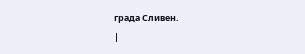града Сливен.
|